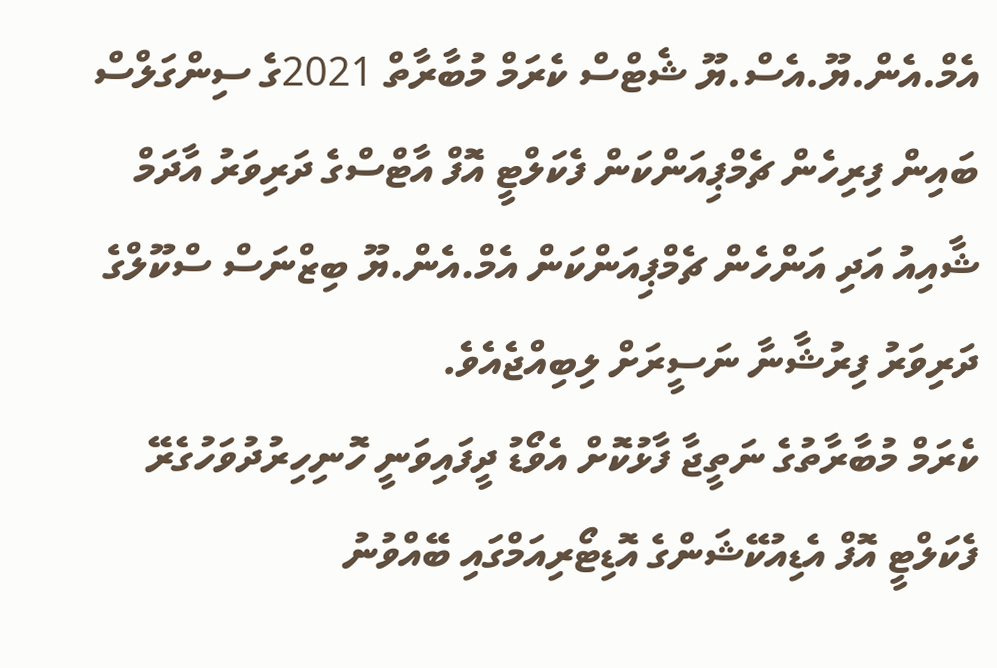އެމް.އެން.ޔޫ.އެސް.ޔޫ ޝެޓްސް ކެރަމް މުބާރާތް 2021ގެ ސިންގަލްސް ބައިން ފިރިހެން ޗެމްޕިއަންކަން ފެކަލްޓީ އޮފް އާޓްސްގެ ދަރިވަރު އާދަމް ޝާއިއު އަދި އަންހެން ޗެމްޕިއަންކަން އެމް.އެން.ޔޫ ބިޒްނަސް ސްކޫލްގެ ދަރިވަރު ފިރުޝާނާ ނަސީރަށް ލިބިއްޖެއެވެ.
ކެރަމް މުބާރާތުގެ ނަތީޖާ ފާޅުކޮށް އެވޯޑު ދީފައިވަނީ ހޮނިހިރުދުވަހުގެރޭ ފެކަލްޓީ އޮފް އެޑިއުކޭޝަންގެ އޮޑިޓޯރިއަމްގައި ބޭއްވުނު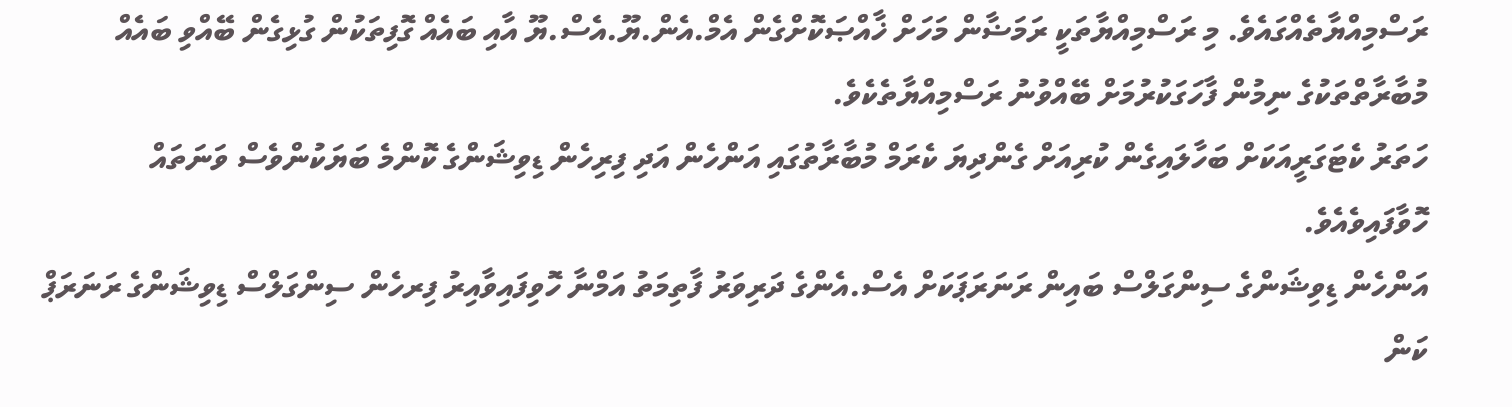ރަސްމިއްޔާތެއްގައެވެ. މި ރަސްމިއްޔާތަކީ ރަމަޟާން މަހަށް ޚާއްޞަކޮށްގެން އެމް.އެން.ޔޫ.އެސް.ޔޫ އާއި ބައެއް ގޮފިތަކުން ގުޅިގެން ބޭއްވި ބައެއް މުބާރާތްތަކުގެ ނިމުން ފާހަގަކުރުމަށް ބޭއްވުނު ރަސްމިއްޔާތެކެވެ.
ހަތަރު ކެޓަގަރީއަކަށް ބަހާލައިގެން ކުރިއަށް ގެންދިޔަ ކެރަމް މުބާރާތުގައި އަންހެން އަދި ފިރިހެން ޑިވިޝަންގެ ކޮންމެ ބަޔަކުންވެސް ވަނަތައް ހޮވާފައިވެއެވެ.
އަންހެން ޑިވިޝަންގެ ސިންގަލްސް ބައިން ރަނަރަޕަކަށް އެސް.އެންގެ ދަރިވަރު ފާތިމަތު އަމްނާ ހޮވިފައިވާއިރު ފިރހެން ސިންގަލްސް ޑިވިޝަންގެ ރަނަރަޕް ކަން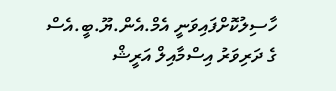ހާސިލުކޮށްފައިވަނީ އެމް.އެން.ޔޫ.ބީ.އެސް ގެ ދަރިވަރު އިސްމާއިލް އަރީޝް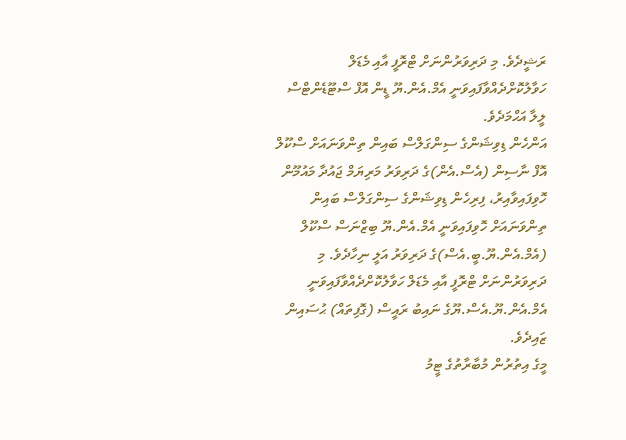ރަޝީދެވެ. މި ދަރިވަރުންނަށް ޓްރޮފީ އާއި މެޑަލް ހަވާލުކޮށްދެއްވާފައިވަނީ އެމް.އެން.ޔޫ ޑީން އޮފް ސްޓޫޑެންޓްސް ލީލާ އަޙްމަދެވެ.
އަންހެން ޑިވިޝަންގެ ސިންގަލްސް ބައިން ތިންވަނައަށް ސްކޫލް އޮފް ނާސިން (އެސް.އެން)ގެ ދަރިވަރު މަރިޔަމް ޖައުދާ މައުމޫން ހޮވިފައިވާއިރު، ފިރިހެން ޑިވިޝަންގެ ސިންގަލްސް ބައިން ތިންވަނައަށް ހޮވިފައިވަނީ އެމް.އެން.ޔޫ ބިޒްނަސް ސްކޫލް (އެމް.އެން.ޔޫ.ބީ.އެސް)ގެ ދަރިވަރު އަލީ ނިހާދެވެ. މި ދަރިވަރުންނަށް ޓްރޮފީ އާއި މެޑަލް ހަވާލުކޮށްދެއްވާފައިވަނީ އެމް.އެން.ޔޫ.އެސް.ޔޫގެ ނައިބު ރައީސް (ގޮފިތައް) ޙުސައިން ޒައިދެވެ.
މީގެ އިތުރުން މުބާރާތުގެ ޓީމު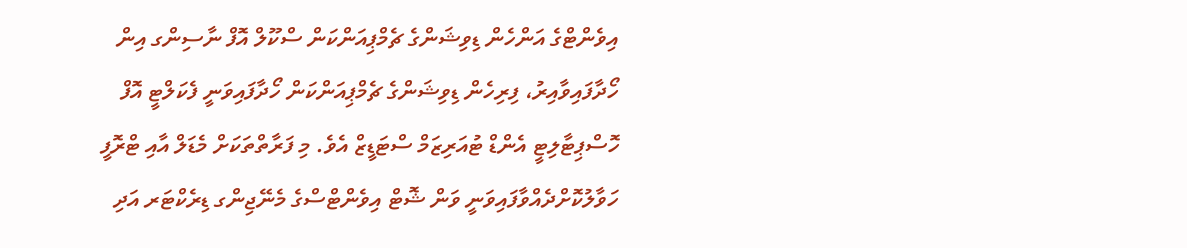އިވެންޓްގެ އަންހެން ޑިވިޝަންގެ ޗެމްޕިއަންކަން ސްކޫލް އޮފް ނާސިންގ އިން ހޯދާފައިވާއިރު، ފިރިހެން ޑިވިޝަންގެ ޗެމްޕިއަންކަން ހޯދާފައިވަނީ ފެކަލްޓީ އޮފް ހޮސްޕިޓާލިޓީ އެންޑް ޓުއަރިޒަމް ސްޓަޑީޒް އެވެ. މި ފަރާތްތަކަށް މެޑަލް އާއި ޓްރޮފީ ހަވާލުކޮށްދެއްވާފައިވަނީ ވަން ޝޮޓް އިވެންޓްސްގެ މެނޭޖިންގ ޑިރެކްޓަރ އަދި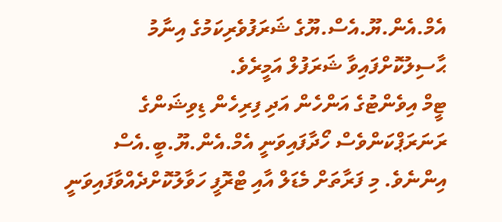އެމް.އެން.ޔޫ.އެސް.ޔޫގެ ޝަރަފުވެރިކަމުގެ އިނާމު ޙާސިލުކޮށްފައިވާ ޝަރަފުލް އަމީރެވެ.
ޓީމް އިވެންޓުގެ އަންހެން އަދި ފިރިހެން ޑިވިޝަންގެ ރަނަރަޕްކަންވެސް ހޯދާފައިވަނީ އެމް.އެން.ޔޫ.ބީ.އެސް އިންނެވެ. މި ފަރާތަށް މެޑަލް އާއި ޓްރޮފީ ހަވާލުކޮށްދެއްވާފައިވަނީ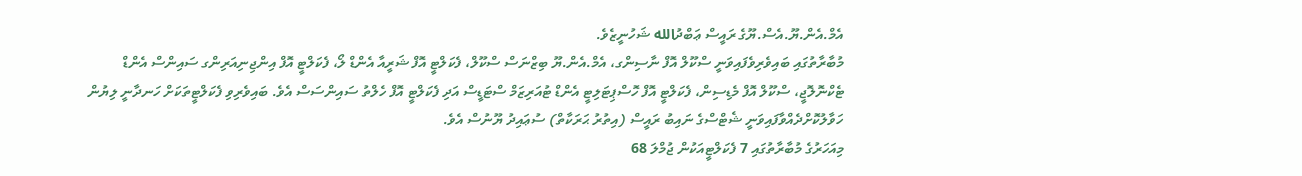އެމް.އެން.ޔޫ.އެސް.ޔޫގެ ރައީސް ޢަބްދުالله ޝަހުނީޒެވެ.
މުބާރާތުގައި ބައިވެރިވެފައިވަނީ ސްކޫލް އޮފް ނާސިންގ، އެމް.އެން.ޔޫ ބިޒްނަސް ސްކޫލް، ފެކަލްޓީ އޮފް ޝަރީއާ އެންޑް ލޯ، ފެކަލްޓީ އޮފް އިންޖިނިއަރިންގ ސައިންސް އެންޑް ޓެކްނޮލޮޖީ، ސްކޫލް އޮފް މެޑިސިން، ފެކަލްޓީ އޮފް ހޮސްޕިޓަލިޓީ އެންޑް ޓުއަރިޒަމް ސްޓަޑީސް އަދި ފެކަލްޓީ އޮފް ހެލްތު ސައިންސަސް އެވެ. ބައިވެރިވި ފެކަލްޓީތަކަށް ހަނދާނީ ލިޔުން ހަވާލުކޮށްދެއްވާފައިވަނީ ޝެޓްސްގެ ނައިބު ރައީސް (އިތުރު ޙަރަކާތް) ސުޢައިދު ޔޫނުސް އެވެ.
މިއަހަރުގެ މުބާރާތުގައި 7 ފެކަލްޓީއަކުން ޖުމްލަ 68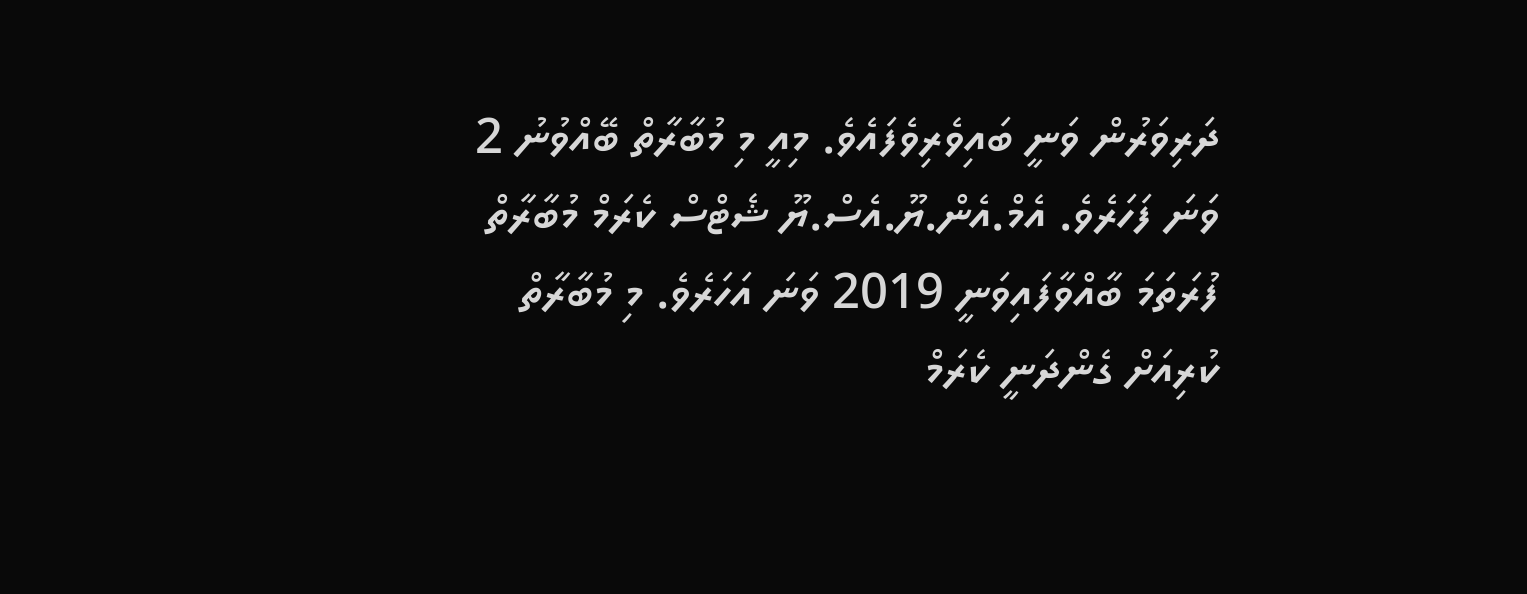ދަރިވަރުން ވަނީ ބައިވެރިވެފައެވެ. މިއީ މި މުބާރާތް ބޭއްވުނު 2 ވަނަ ފަހަރެވެ. އެމް.އެން.ޔޫ.އެސް.ޔޫ ޝެޓްސް ކެރަމް މުބާރާތް ފުރަތަމަ ބާއްވާފައިވަނީ 2019 ވަނަ އަހަރެވެ. މި މުބާރާތް ކުރިއަށް ގެންދަނީ ކެރަމް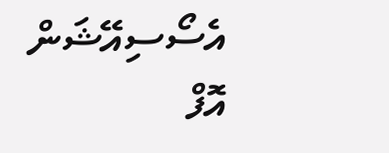އެސޯސިއޭޝަން އޮފް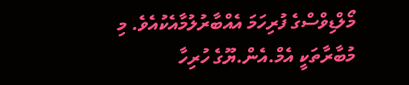މޯލްޑިވްސްގެ ފުރިހަމަ އެއްބާރުލުމާއެކުއެވެ. މި މުބާރާތަކީ އެމް.އެން.ޔޫގެ ހުރިހާ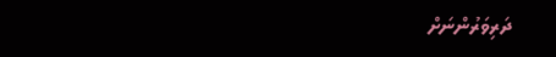ދަރިވަރުންނަށް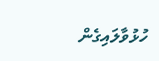ހުޅުވާލައިގެން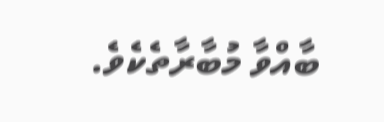ބާއްވާ މުބާރާތެކެވެ.